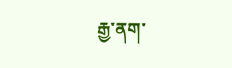རྒྱ་ནག་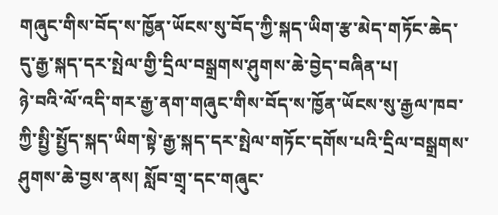གཞུང་གིས་བོད་ས་ཁྱོན་ཡོངས་སུ་བོད་ཀྱི་སྐད་ཡིག་རྩ་མེད་གཏོང་ཆེད་དུ་རྒྱ་སྐད་དར་སྤེལ་གྱི་དྲིལ་བསྒྲགས་ཤུགས་ཆེ་བྱེད་བཞིན་པ།
ཉེ་བའི་ལོ་འདི་གར་རྒྱ་ནག་གཞུང་གིས་བོད་ས་ཁྱོན་ཡོངས་སུ་རྒྱལ་ཁབ་ཀྱི་སྤྱི་སྤྱོད་སྐད་ཡིག་སྟེ་རྒྱ་སྐད་དར་སྤེལ་གཏོང་དགོས་པའི་དྲིལ་བསྒྲགས་ཤུགས་ཆེ་བྱས་ནས། སློབ་གྲྭ་དང་གཞུང་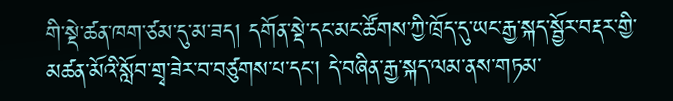གི་སྡེ་ཚན་ཁག་ཙམ་དུ་མ་ཟད། དགོན་སྡེ་དང་མང་ཚོགས་ཀྱི་ཁྲོད་དུ་ཡང་རྒྱ་སྐད་སྦྱོར་བརྡར་གྱི་མཚན་མོའི་སློབ་གྲྭ་ཟེར་བ་བཙུགས་པ་དང་། དེ་བཞིན་རྒྱ་སྐད་ལམ་ནས་གཏམ་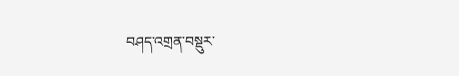བཤད་འགྲན་བསྡུར་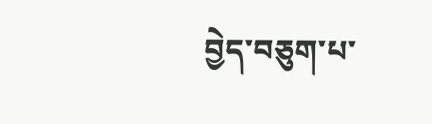བྱེད་བཅུག་པ་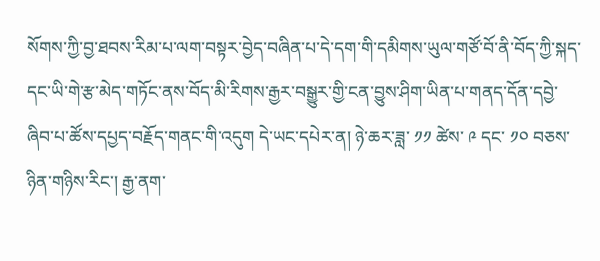སོགས་ཀྱི་བྱ་ཐབས་རིམ་པ་ལག་བསྟར་བྱེད་བཞིན་པ་དེ་དག་གི་དམིགས་ཡུལ་གཙོ་བོ་ནི་བོད་ཀྱི་སྐད་དང་ཡི་གེ་རྩ་མེད་གཏོང་ནས་བོད་མི་རིགས་རྒྱར་བསྒྱུར་གྱི་ངན་བྱུས་ཤིག་ཡིན་པ་གནད་དོན་དབྱེ་ཞིབ་པ་ཚོས་དཔྱད་བརྗོད་གནང་གི་འདུག དེ་ཡང་དཔེར་ན། ཉེ་ཆར་ཟླ་ ༡༡ ཚེས་ ༩ དང་ ༡༠ བཅས་ཉིན་གཉིས་རིང་། རྒྱ་ནག་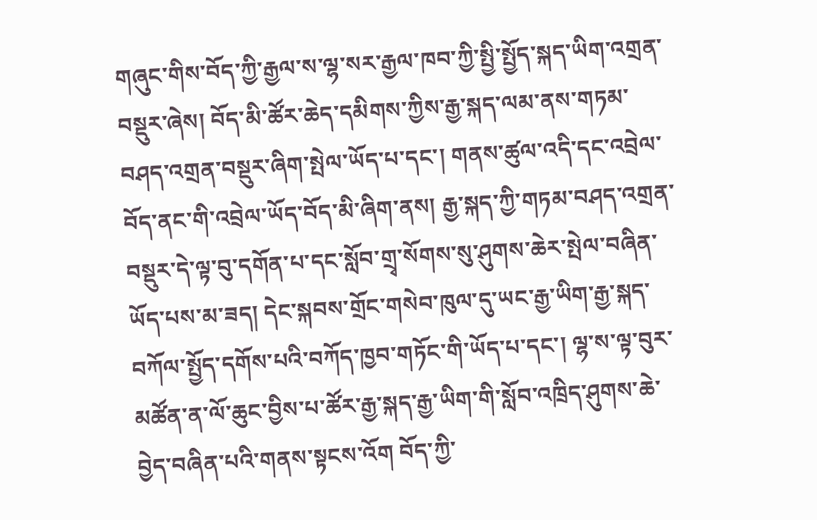གཞུང་གིས་བོད་ཀྱི་རྒྱལ་ས་ལྷ་སར་རྒྱལ་ཁབ་ཀྱི་སྤྱི་སྤྱོད་སྐད་ཡིག་འགྲན་བསྡུར་ཞེས། བོད་མི་ཚོར་ཆེད་དམིགས་ཀྱིས་རྒྱ་སྐད་ལམ་ནས་གཏམ་བཤད་འགྲན་བསྡུར་ཞིག་སྤེལ་ཡོད་པ་དང་། གནས་ཚུལ་འདི་དང་འབྲེལ་བོད་ནང་གི་འབྲེལ་ཡོད་བོད་མི་ཞིག་ནས། རྒྱ་སྐད་ཀྱི་གཏམ་བཤད་འགྲན་བསྡུར་དེ་ལྟ་བུ་དགོན་པ་དང་སློབ་གྲྭ་སོགས་སུ་ཤུགས་ཆེར་སྤེལ་བཞིན་ཡོད་པས་མ་ཟད། དེང་སྐབས་གྲོང་གསེབ་ཁུལ་དུ་ཡང་རྒྱ་ཡིག་རྒྱ་སྐད་བཀོལ་སྤྱོད་དགོས་པའི་བཀོད་ཁྱབ་གཏོང་གི་ཡོད་པ་དང་། ལྷ་ས་ལྟ་བུར་མཚོན་ན་ལོ་ཆུང་བྱིས་པ་ཚོར་རྒྱ་སྐད་རྒྱ་ཡིག་གི་སློབ་འཁྲིད་ཤུགས་ཆེ་བྱེད་བཞིན་པའི་གནས་སྟངས་འོག བོད་ཀྱི་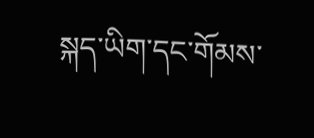སྐད་ཡིག་དང་གོམས་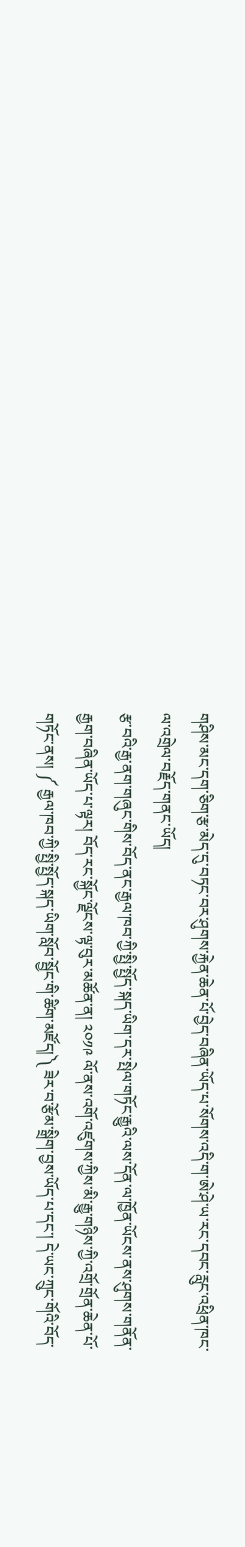གཤིས་མང་དག་ཅིག་རྩ་མེད་དུ་བཏང་བར་ཤུགས་རྐྱེན་ཆེན་པོ་བྱེད་བཞིན་ཡོད་པ་སོགས་འདི་ག་ཨེ་ཤེ་ཡ་རང་དབང་རླུང་འཕྲིན་ཁང་ལ་འགྲེལ་བརྗོད་གནང་ཡོད།
རྩ་བའི་རྒྱ་ནག་གཞུང་གིས་བོད་ནང་རྒྱལ་ཁབ་ཀྱི་སྤྱི་སྤྱོད་སྐད་ཡིག་དར་སྤེལ་གཏོང་རྒྱུའི་ལས་དོན་ལ་ཁྱོན་ཡོངས་ནས་ཤུགས་གནོན་རྒྱག་བཞིན་ཡོད་པ་ལྟར། བོད་རང་སྐྱོང་ལྗོངས་ལྟ་བུར་མཚོན་ན། ༢༠༡༩ ལོ་ནས་འགོ་འཛུགས་ཀྱིས་མི་རྒྱུ་གཉིས་ཀྱི་འགྲོ་གྲོན་ཆེན་པོ་གཏོང་ནས། ༼ རྒྱལ་ཁབ་ཀྱི་སྤྱི་སྤྱོད་སྐད་ཡིག་སློབ་སྦྱོང་གི་ཚིག་མཛོད།༽ ཟེར་བ་རྩོམ་སྒྲིག་བྱས་ཡོད་པ་དང་། དེ་ཡང་ཀྲུང་གོའི་བོད་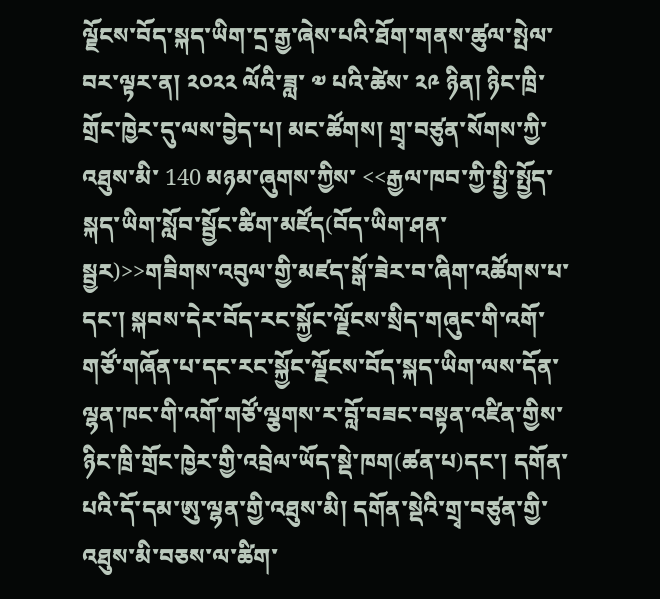ལྗོངས་བོད་སྐད་ཡིག་དྲ་རྒྱ་ཞེས་པའི་ཐོག་གནས་ཚུལ་སྤེལ་བར་ལྟར་ན། ༢༠༢༢ ལོའི་ཟླ་ ༧ པའི་ཚེས་ ༢༩ ཉིན། ཉིང་ཁྲི་གྲོང་ཁྱེར་དུ་ལས་བྱེད་པ། མང་ཚོགས། གྲྭ་བཙུན་སོགས་ཀྱི་འཐུས་མི་ 140 མཉམ་ཞུགས་ཀྱིས་ <<རྒྱལ་ཁབ་ཀྱི་སྤྱི་སྤྱོད་སྐད་ཡིག་སློབ་སྦྱོང་ཚིག་མཛོད(བོད་ཡིག་ཤན་སྦྱར)>>གཟིགས་འབུལ་གྱི་མཛད་སྒོ་ཟེར་བ་ཞིག་འཚོགས་པ་དང་། སྐབས་དེར་བོད་རང་སྐྱོང་ལྗོངས་སྲིད་གཞུང་གི་འགོ་གཙོ་གཞོན་པ་དང་རང་སྐྱོང་ལྗོངས་བོད་སྐད་ཡིག་ལས་དོན་ལྷན་ཁང་གི་འགོ་གཙོ་ལྕགས་ར་བློ་བཟང་བསྟན་འཛིན་གྱིས་ཉིང་ཁྲི་གྲོང་ཁྱེར་གྱི་འབྲེལ་ཡོད་སྡེ་ཁག(ཚན་པ)དང་། དགོན་པའི་དོ་དམ་ཨུ་ལྷན་གྱི་འཐུས་མི། དགོན་སྡེའི་གྲྭ་བཙུན་གྱི་འཐུས་མི་བཅས་ལ་ཚིག་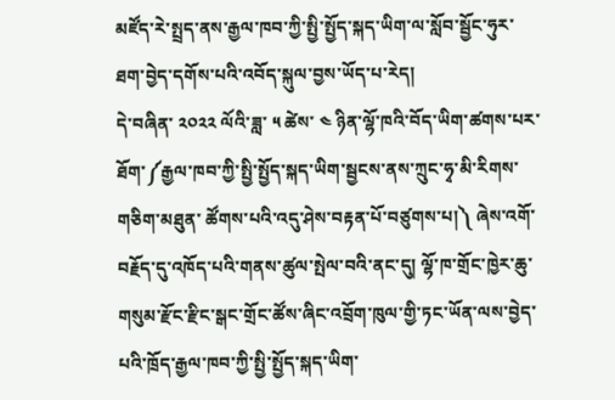མཛོད་རེ་སྤྲད་ནས་རྒྱལ་ཁབ་ཀྱི་སྤྱི་སྤྱོད་སྐད་ཡིག་ལ་སློབ་སྦྱོང་ཧུར་ཐག་བྱེད་དགོས་པའི་འབོད་སྐུལ་བྱས་ཡོད་པ་རེད།
དེ་བཞིན་ ༢༠༢༢ ལོའི་ཟླ་ ༥ ཚེས་ ༤ ཉིན་ལྷོ་ཁའི་བོད་ཡིག་ཚགས་པར་ཐོག་༼རྒྱལ་ཁབ་ཀྱི་སྤྱི་སྤྱོད་སྐད་ཡིག་སྦྱངས་ནས་ཀྲུང་ཧྭ་མི་རིགས་གཅིག་མཐུན་ ཚོགས་པའི་འདུ་ཤེས་བརྟན་པོ་བཙུགས་པ།༽ ཞེས་འགོ་བརྗོད་དུ་འཁོད་པའི་གནས་ཚུལ་སྤེལ་བའི་ནང་དུ། ལྷོ་ཁ་གྲོང་ཁྱེར་ཆུ་གསུམ་རྫོང་རྫིང་སྒང་གྲོང་ཚོས་ཞིང་འབྲོག་ཁུལ་གྱི་ཏང་ཡོན་ལས་བྱེད་པའི་ཁྲོད་རྒྱལ་ཁབ་ཀྱི་སྤྱི་སྤྱོད་སྐད་ཡིག་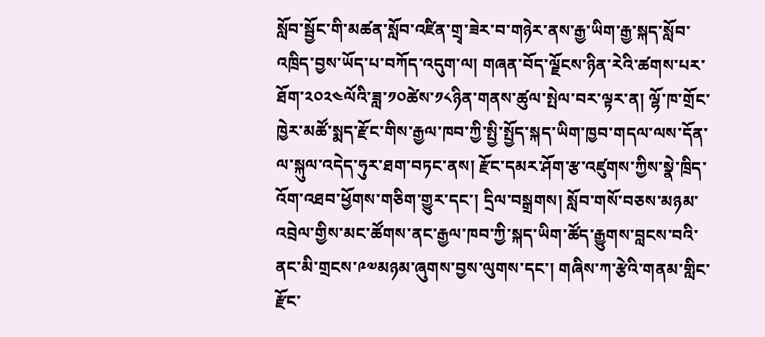སློབ་སྦྱོང་གི་མཚན་སློབ་འཛིན་གྲྭ་ཟེར་བ་གཉེར་ནས་རྒྱ་ཡིག་རྒྱ་སྐད་སློབ་འཁྲིད་བྱས་ཡོད་པ་བཀོད་འདུག་ལ། གཞན་བོད་ལྗོངས་ཉིན་རེའི་ཚགས་པར་ཐོག་༢༠༢༤ལོའི་ཟླ་༡༠ཚེས་༡༨ཉིན་གནས་ཚུལ་སྤེལ་བར་ལྟར་ན། ལྷོ་ཁ་གྲོང་ཁྱེར་མཚོ་སྨད་རྫོང་གིས་རྒྱལ་ཁབ་ཀྱི་སྤྱི་སྤྱོད་སྐད་ཡིག་ཁྱབ་གདལ་ལས་དོན་ལ་སྐུལ་འདེད་ཧུར་ཐག་བཏང་ནས། རྫོང་དམར་ཤོག་རྩ་འཛུགས་ཀྱིས་སྣེ་ཁྲིད་འོག་འཐབ་ཕྱོགས་གཅིག་གྱུར་དང་། དྲིལ་བསྒྲགས། སློབ་གསོ་བཅས་མཉམ་འབྲེལ་གྱིས་མང་ཚོགས་ནང་རྒྱལ་ཁབ་ཀྱི་སྐད་ཡིག་ཚོད་རྒྱུགས་བླངས་བའི་ནང་མི་གྲངས་༩༧མཉམ་ཞུགས་བྱས་ལུགས་དང་། གཞིས་ཀ་རྩེའི་གནམ་གླིང་རྫོང་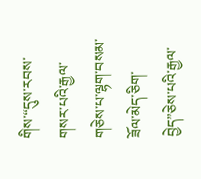གིས་“དུས་རབས་གསར་པའི་རྒྱལ་གཅེས་པ་ལྷག་བསམ་ཟོལ་མེད་ཅིག་བྱེད”ཅེས་པའི་རྒྱལ་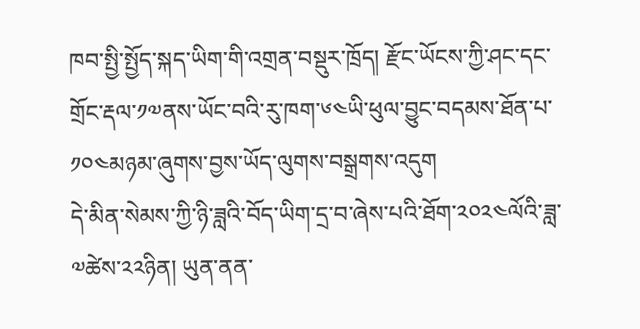ཁབ་སྤྱི་སྤྱོད་སྐད་ཡིག་གི་འགྲན་བསྡུར་ཁྲོད། རྫོང་ཡོངས་ཀྱི་ཤང་དང་གྲོང་རྡལ་༡༧ནས་ཡོང་བའི་རུ་ཁག་༦༤ཡི་ཕུལ་བྱུང་བདམས་ཐོན་པ་༡༠༤མཉམ་ཞུགས་བྱས་ཡོད་ལུགས་བསྒྲགས་འདུག
དེ་མིན་སེམས་ཀྱི་ཉི་ཟླའི་བོད་ཡིག་དྲ་བ་ཞེས་པའི་ཐོག་༢༠༢༤ལོའི་ཟླ་༧ཚེས་༢༢ཉིན། ཡུན་ནན་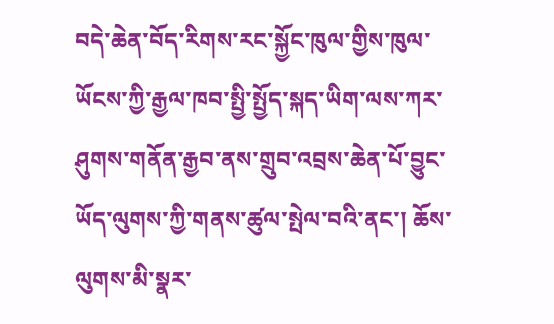བདེ་ཆེན་བོད་རིགས་རང་སྐྱོང་ཁུལ་གྱིས་ཁུལ་ཡོངས་ཀྱི་རྒྱལ་ཁབ་སྤྱི་སྤྱོད་སྐད་ཡིག་ལས་ཀར་ཤུགས་གནོན་རྒྱབ་ནས་གྲུབ་འབྲས་ཆེན་པོ་བྱུང་ཡོད་ལུགས་ཀྱི་གནས་ཚུལ་སྤེལ་བའི་ནང་། ཆོས་ལུགས་མི་སྣར་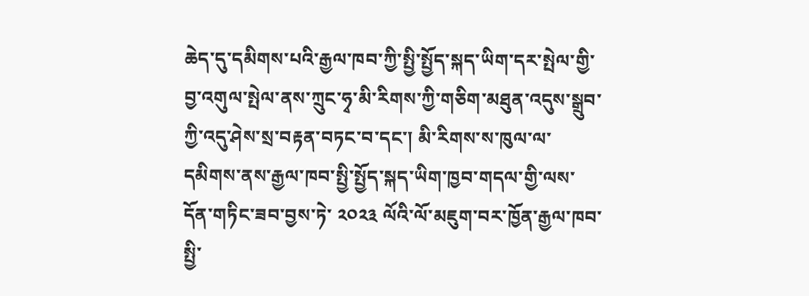ཆེད་དུ་དམིགས་པའི་རྒྱལ་ཁབ་ཀྱི་སྤྱི་སྤྱོད་སྐད་ཡིག་དར་སྤེལ་གྱི་བྱ་འགུལ་སྤེལ་ནས་ཀྲུང་ཧྭ་མི་རིགས་ཀྱི་གཅིག་མཐུན་འདུས་སྒྲུབ་ཀྱི་འདུ་ཤེས་སྲ་བརྟན་བཏང་བ་དང་། མི་རིགས་ས་ཁུལ་ལ་དམིགས་ནས་རྒྱལ་ཁབ་སྤྱི་སྤྱོད་སྐད་ཡིག་ཁྱབ་གདལ་གྱི་ལས་དོན་གཏིང་ཟབ་བྱས་ཏེ་ ༢༠༢༣ ལོའི་ལོ་མཇུག་བར་ཁྱོན་རྒྱལ་ཁབ་སྤྱི་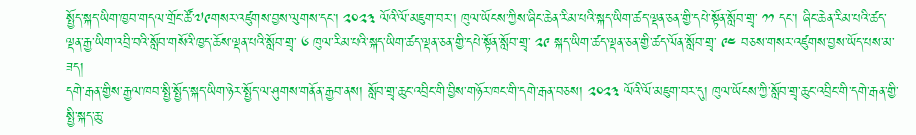སྤྱོད་སྐད་ཡིག་ཁྱབ་གདལ་གྲོང་ཚོ་༧༩གསར་འཛུགས་བྱས་ལུགས་དང་། ༢༠༢༣ ལོའི་ལོ་མཇུག་བར་། ཁུལ་ཡོངས་ཀྱིས་ཞིང་ཆེན་རིམ་པའི་སྐད་ཡིག་ཚད་ལྡན་ཅན་གྱི་དཔེ་སྟོན་སློབ་གྲྭ་ ༡༡ དང་། ཞིང་ཆེན་རིམ་པའི་ཚད་ལྡན་རྒྱ་ཡིག་འབྲི་བའི་སློབ་གསོའི་ཁྱད་ཆོས་ལྡན་པའི་སློབ་གྲྭ་ ༦ ཁུལ་རིམ་པའི་སྐད་ཡིག་ཚད་ལྡན་ཅན་གྱི་དཔེ་སྟོན་སློབ་གྲྭ་ ༢༩ སྐད་ཡིག་ཚད་ལྡན་ཅན་གྱི་ཚད་ལོན་སློབ་གྲྭ་ ༩༤ བཅས་གསར་འཛུགས་བྱས་ཡོད་པས་མ་ཟད།
དགེ་རྒན་གྱིས་རྒྱལ་ཁབ་སྤྱི་སྤྱོད་སྐད་ཡིག་ཉེར་སྤྱོད་ལ་ཤུགས་གནོན་རྒྱབ་ནས། སློབ་གྲྭ་ཆུང་འབྲིང་གི་བྱིས་གཉོར་ཁང་གི་དགེ་རྒན་བཅས། ༢༠༢༣ ལོའི་ལོ་མཇུག་བར་དུ། ཁུལ་ཡོངས་ཀྱི་སློབ་གྲྭ་ཆུང་འབྲིང་གི་དགེ་རྒན་གྱི་སྤྱི་སྐད་ཆུ་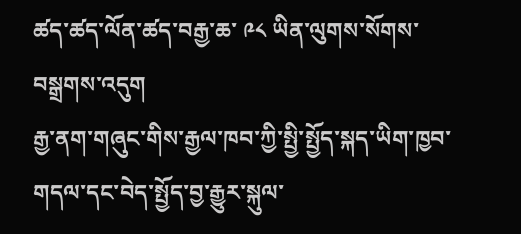ཚད་ཚད་ལོན་ཚད་བརྒྱ་ཆ་ ༩༨ ཡིན་ལུགས་སོགས་བསྒྲགས་འདུག
རྒྱ་ནག་གཞུང་གིས་རྒྱལ་ཁབ་ཀྱི་སྤྱི་སྤྱོད་སྐད་ཡིག་ཁྱབ་གདལ་དང་བེད་སྤྱོད་བྱ་རྒྱུར་སྐུལ་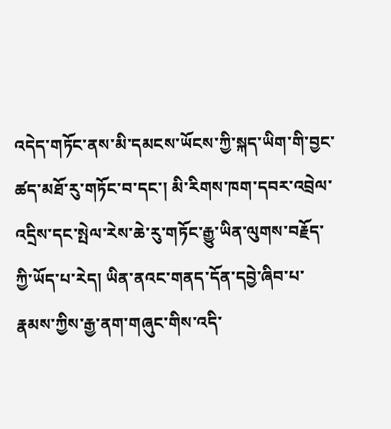འདེད་གཏོང་ནས་མི་དམངས་ཡོངས་ཀྱི་སྐད་ཡིག་གི་བྱང་ཚད་མཐོ་རུ་གཏོང་བ་དང་། མི་རིགས་ཁག་དབར་འབྲེལ་འདྲིས་དང་སྤེལ་རེས་ཆེ་རུ་གཏོང་རྒྱུ་ཡིན་ལུགས་བརྗོད་ཀྱི་ཡོད་པ་རེད། ཡིན་ནའང་གནད་དོན་དབྱེ་ཞིབ་པ་རྣམས་ཀྱིས་རྒྱ་ནག་གཞུང་གིས་འདི་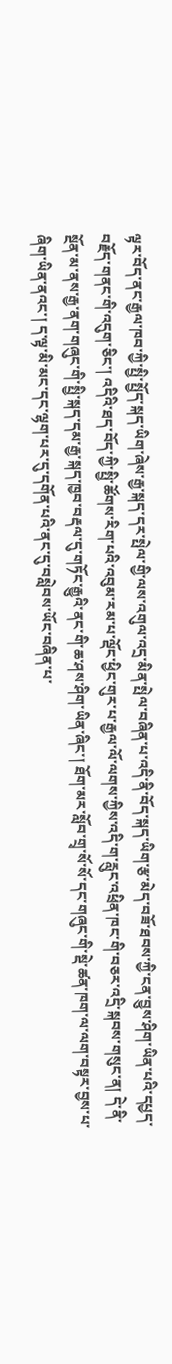ལྟར་བོད་ནང་རྒྱལ་ཁབ་ཀྱི་སྤྱི་སྤྱོད་སྐད་ཡིག་ཞེས་རྒྱ་སྐད་དར་སྤེལ་གྱི་ལས་འགུལ་འདྲ་མིན་སྤེལ་བཞིན་པ་འདི་ནི་བོད་སྐད་ཡིག་རྩ་མེད་བཟོ་ཐབས་ཀྱི་ངན་བྱུས་ཤིག་ཡིན་པའི་དཔྱད་བརྗོད་གནང་གི་འདུག་ཅིང་། འདིའི་ཐད་བོད་ཀྱི་སྤྱི་ཚོགས་རིག་པའི་འབུམ་རམ་པ་ལྡོང་ཕྱིང་གུར་པ་རྒྱལ་ལོ་ལགས་ཀྱིས་འདི་ག་རླུང་འཕྲིན་ཁང་གི་བཅར་འདྲི་སྐབས་གསུང་ན། དེ་ནི་སྔོན་མ་ནས་རྒྱ་ནག་གཞུང་གི་སྤྱི་སྐད་དམ་རྒྱ་སྐད་ཁྱབ་བརྡལ་དུ་གཏོང་རྒྱུའི་ནང་གི་ཆ་ཤས་ཤིག་ཡིན་ཞིང་། ཐོག་མར་སློབ་གྲྭ་སོ་སོ་དང་གཞུང་གི་སྡེ་ཚན་ཁག་ལ་ལག་བསྟར་བྱས་པ་ཞིག་ཡིན་ནའང་། ད་ལྟ་མི་མང་དང་ལྷག་པར་དུ་དགོན་པའི་ནང་དུ་བསླེབས་ཡོང་བཞིན་པ་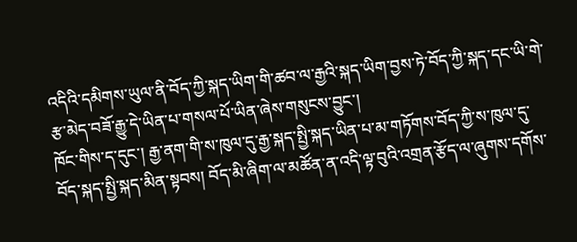འདིའི་དམིགས་ཡུལ་ནི་བོད་ཀྱི་སྐད་ཡིག་གི་ཚབ་ལ་རྒྱའི་སྐད་ཡིག་བྱས་ཏེ་བོད་ཀྱི་སྐད་དང་ཡི་གེ་རྩ་མེད་བཟོ་རྒྱུ་དེ་ཡིན་པ་གསལ་པོ་ཡིན་ཞེས་གསུངས་བྱུང་།
ཁོང་གིས་ད་དུང་། རྒྱ་ནག་གི་ས་ཁུལ་དུ་རྒྱ་སྐད་སྤྱི་སྐད་ཡིན་པ་མ་གཏོགས་བོད་ཀྱི་ས་ཁུལ་དུ་བོད་སྐད་སྤྱི་སྐད་མིན་སྟབས། བོད་མི་ཞིག་ལ་མཚོན་ན་འདི་ལྟ་བུའི་འགྲན་རྩོད་ལ་ཞུགས་དགོས་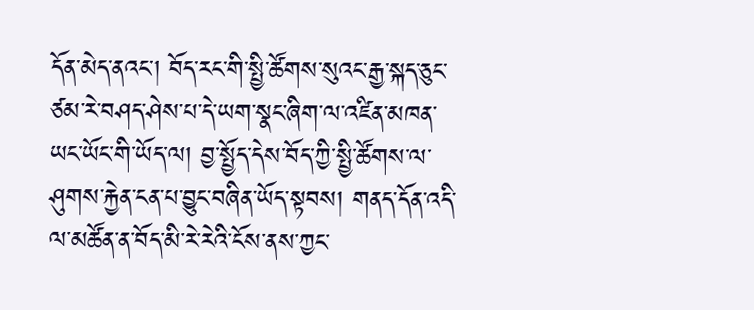དོན་མེད་ནའང་། བོད་རང་གི་སྤྱི་ཚོགས་སུའང་རྒྱ་སྐད་ཅུང་ཙམ་རེ་བཤད་ཤེས་པ་དེ་ཡག་སྣང་ཞིག་ལ་འཛིན་མཁན་ཡང་ཡོང་གི་ཡོད་ལ། བྱ་སྤྱོད་དེས་བོད་ཀྱི་སྤྱི་ཚོགས་ལ་ཤུགས་རྐྱེན་ངན་པ་བྱུང་བཞིན་ཡོད་སྟབས། གནད་དོན་འདི་ལ་མཚོན་ན་བོད་མི་རེ་རེའི་ངོས་ནས་ཀྱང་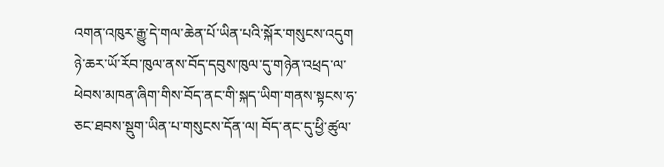འགན་འཁུར་རྒྱུ་དེ་གལ་ཆེན་པོ་ཡིན་པའི་སྐོར་གསུངས་འདུག
ཉེ་ཆར་ཡོ་རོབ་ཁུལ་ནས་བོད་དབུས་ཁུལ་དུ་གཉེན་འཕྲད་ལ་ཕེབས་མཁན་ཞིག་གིས་བོད་ནང་གི་སྐད་ཡིག་གནས་སྟངས་ཧ་ཅང་ཐབས་སྡུག་ཡིན་པ་གསུངས་དོན་ལ། བོད་ནང་དུ་ཕྱི་ཚུལ་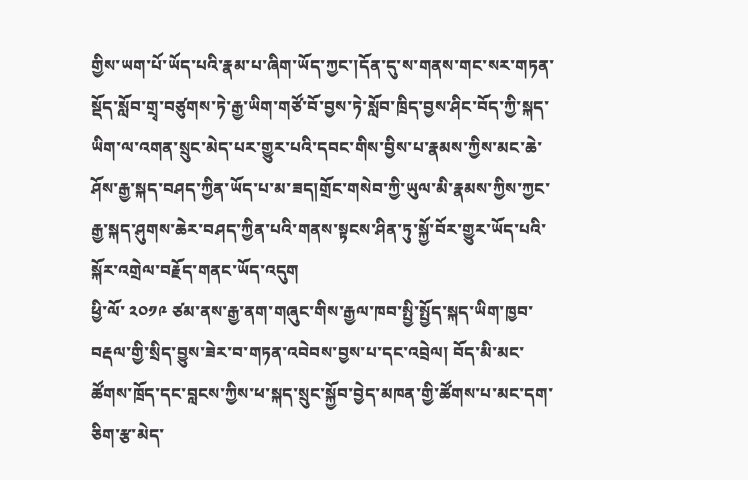གྱིས་ཡག་པོ་ཡོད་པའི་རྣམ་པ་ཞིག་ཡོད་ཀྱང་།དོན་དུ་ས་གནས་གང་སར་གཏན་སྡོད་སློབ་གྲྭ་བཙུགས་ཏེ་རྒྱ་ཡིག་གཙོ་བོ་བྱས་ཏེ་སློབ་ཁྲིད་བྱས་ཤིང་བོད་ཀྱི་སྐད་ཡིག་ལ་འགན་སྲུང་མེད་པར་གྱུར་པའི་དབང་གིས་བྱིས་པ་རྣམས་ཀྱིས་མང་ཆེ་ཤོས་རྒྱ་སྐད་བཤད་ཀྱིན་ཡོད་པ་མ་ཟད།གྲོང་གསེབ་ཀྱི་ཡུལ་མི་རྣམས་ཀྱིས་ཀྱང་རྒྱ་སྐད་ཤུགས་ཆེར་བཤད་ཀྱིན་པའི་གནས་སྟངས་ཤིན་ཏུ་སྐྱོ་བོར་གྱུར་ཡོད་པའི་སྐོར་འགྲེལ་བརྗོད་གནང་ཡོད་འདུག
ཕྱི་ལོ་ ༢༠༡༩ ཙམ་ནས་རྒྱ་ནག་གཞུང་གིས་རྒྱལ་ཁབ་སྤྱི་སྤྱོད་སྐད་ཡིག་ཁྱབ་བརྡལ་གྱི་སྲིད་བྱུས་ཟེར་བ་གཏན་འབེབས་བྱས་པ་དང་འབྲེལ། བོད་མི་མང་ཚོགས་ཁྲོད་དང་བླངས་ཀྱིས་ཕ་སྐད་སྲུང་སྐྱོབ་བྱེད་མཁན་གྱི་ཚོགས་པ་མང་དག་ཅིག་རྩ་མེད་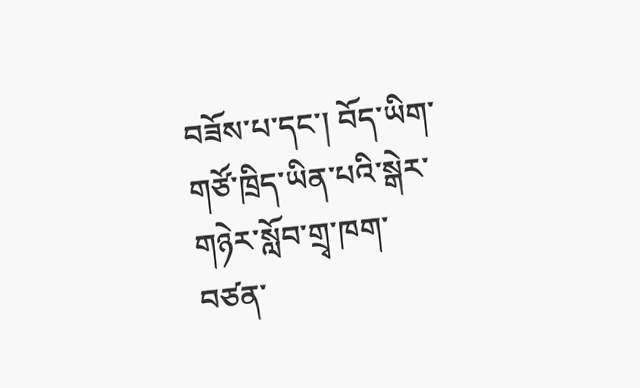བཟོས་པ་དང་། བོད་ཡིག་གཙོ་ཁྲིད་ཡིན་པའི་སྒེར་གཉེར་སློབ་གྲྭ་ཁག་བཙན་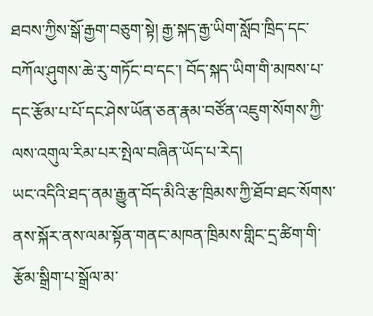ཐབས་ཀྱིས་སྒོ་རྒྱག་བཅུག་སྟེ། རྒྱ་སྐད་རྒྱ་ཡིག་སློབ་ཁྲིད་དང་བཀོལ་ཤུགས་ཆེ་རུ་གཏོང་བ་དང་། བོད་སྐད་ཡིག་གི་མཁས་པ་དང་རྩོམ་པ་པོ་དང་ཤེས་ཡོན་ཅན་རྣམ་བཙོན་འཇུག་སོགས་ཀྱི་ལས་འགུལ་རིམ་པར་སྤེལ་བཞིན་ཡོད་པ་རེད།
ཡང་འདིའི་ཐད་ནམ་རྒྱུན་བོད་མིའི་རྩ་ཁྲིམས་ཀྱི་ཐོབ་ཐང་སོགས་ནས་སྐོར་ནས་ལམ་སྟོན་གནང་མཁན་ཁྲིམས་གླིང་དྲ་ཚིག་གི་རྩོམ་སྒྲིག་པ་སྒྲོལ་མ་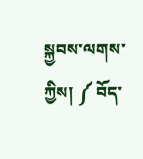སྐྱབས་ལགས་ཀྱིས། ༼ བོད་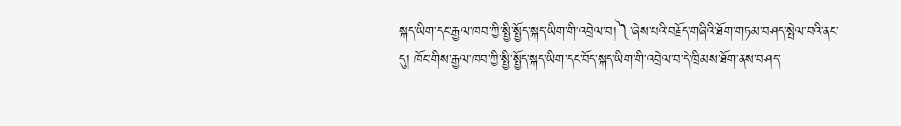སྐད་ཡིག་དང་རྒྱལ་ཁབ་ཀྱི་སྤྱི་སྤྱོད་སྐད་ཡིག་གི་འབྲེལ་བ།༽་ཞེས་པའི་བརྗོད་གཞིའི་ཐོག་གཏམ་བཤད་སྤེལ་བའི་ནང་དུ། ཁོང་གིས་རྒྱལ་ཁབ་ཀྱི་སྤྱི་སྤྱོད་སྐད་ཡིག་དང་བོད་སྐད་ཡིག་གི་འབྲེལ་བ་དེ་ཁྲིམས་ཐོག་ནས་བཤད་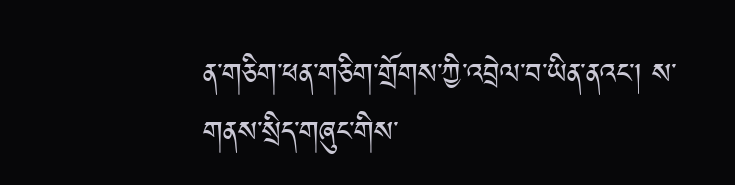ན་གཅིག་ཕན་གཅིག་གྲོགས་ཀྱི་འབྲེལ་བ་ཡིན་ནའང་། ས་གནས་སྲིད་གཞུང་གིས་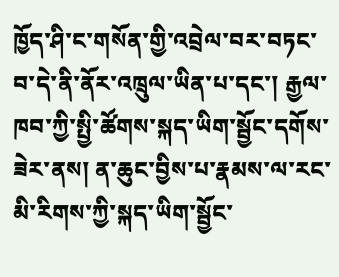ཁྱོད་ཤི་ང་གསོན་གྱི་འབྲེལ་བར་བཏང་བ་དེ་ནི་ནོར་འཁྲུལ་ཡིན་པ་དང་། རྒྱལ་ཁབ་ཀྱི་སྤྱི་ཚོགས་སྐད་ཡིག་སྦྱོང་དགོས་ཟེར་ནས། ན་ཆུང་བྱིས་པ་རྣམས་ལ་རང་མི་རིགས་ཀྱི་སྐད་ཡིག་སྦྱོང་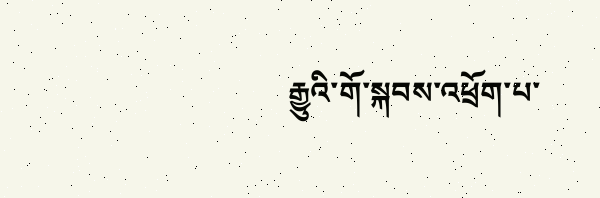རྒྱུའི་གོ་སྐབས་འཕྲོག་པ་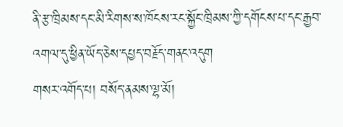ནི་རྩ་ཁྲིམས་དང་མི་རིགས་ས་ཁོངས་རང་སྐྱོང་ཁྲིམས་ཀྱི་དགོངས་པ་དང་རྒྱབ་འགལ་དུ་ཕྱིན་ཡོད་ཅེས་དཔྱད་བརྗོད་གནང་འདུག
གསར་འགོད་པ། བསོད་ནམས་ལྷ་མོ།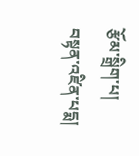རྩོམ་སྒྲིག་པ། བསྟན་འཛིན་པདྨ།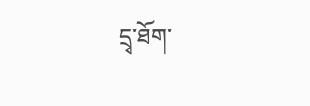དྲྭ་ཐོག་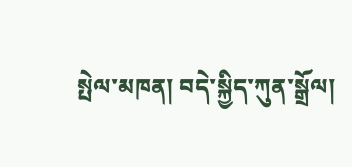སྤེལ་མཁན། བདེ་སྐྱིད་ཀུན་སྒྲོལ།